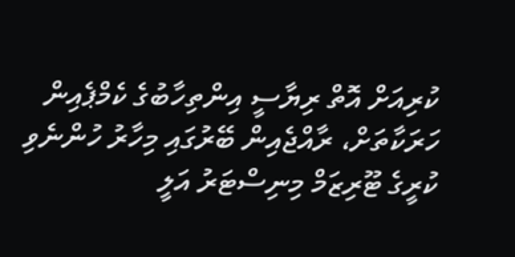ކުރިއަށް އޮތް ރިޔާސީ އިންތިހާބުގެ ކެމްޕެއިން ހަރަކާތަށް، ރާއްޖެއިން ބޭރުގައި މިހާރު ހުންނެވި ކުރީގެ ޓޫރިޒަމް މިނިސްޓަރު އަލީ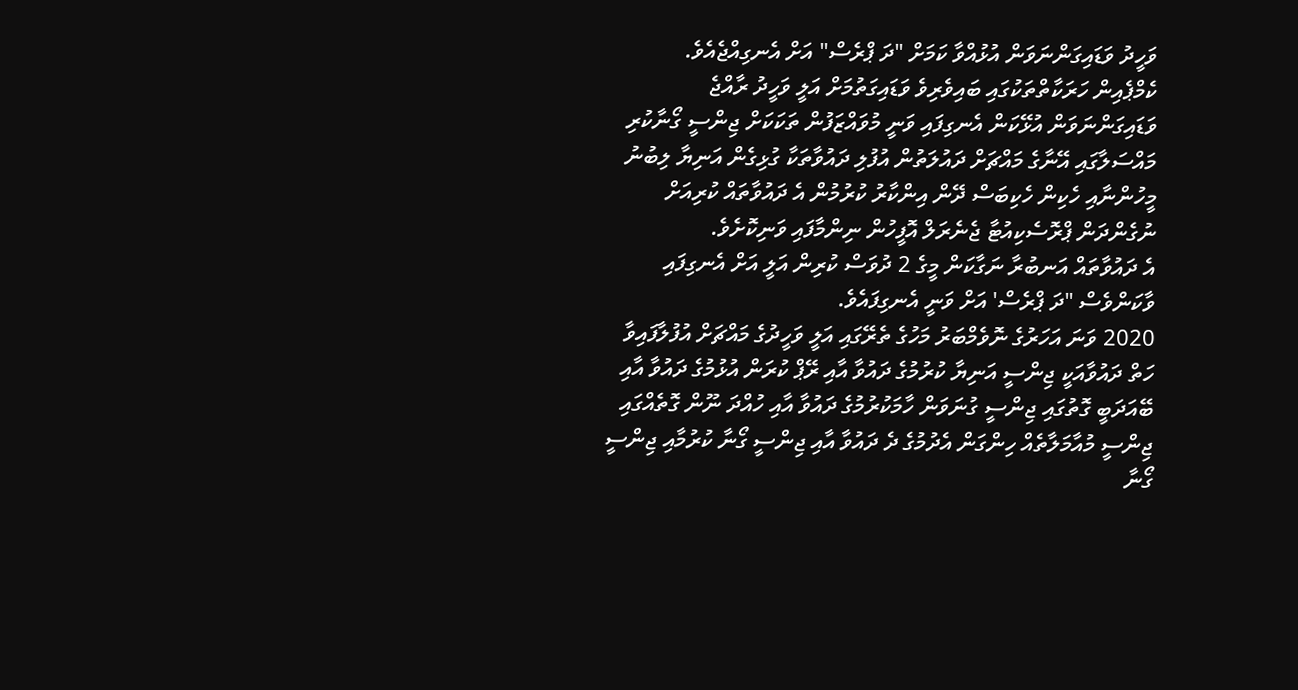ވަހީދު ވަޑައިގަންނަވަން އުޅުއްވާ ކަމަށް "ދަ ޕްރެސް" އަށް އެނގިއްޖެއެވެ.
ކެމްޕެއިން ހަރަކާތްތަކުގައި ބައިވެރިވެ ވަޑައިގަތުމަށް އަލީ ވަހީދު ރާއްޖެ ވަޑައިގަންނަވަން އުޅޭކަން އެނގިފައި ވަނީ މުވައްޒަފުން ތަކަކަށް ޖިންސީ ގޯނާކުރި މައްސަލާގައި އޭނާގެ މައްޗަށް ދައުލަތުން އުފުލި ދައުވާތަކާ ގުޅިގެން އަނިޔާ ލިބުނު މީހުންނާއި ހެކިން ހެކިބަސް ދޭން އިންކާރު ކުރުމުން އެ ދައުވާތައް ކުރިއަށް ނުގެންދަން ޕްރޮސެކިއުޓާ ޖެނެރަލް އޮފީހުން ނިންމާފައި ވަނިކޮށެވެ.
އެ ދައުވާތައް އަނބުރާ ނަގާކަން މީގެ 2 ދުވަސް ކުރިން އަލީ އަށް އެނގިފައި ވާކަންވެސް "ދަ ޕްރެސް' އަށް ވަނީ އެނގިފައެވެ.
2020 ވަނަ އަހަރުގެ ނޮވެމްބަރު މަހުގެ ތެރޭގައި އަލީ ވަހީދުގެ މައްޗަށް އުފުލާފައިވާ ހަތް ދައުވާއަކީ ޖިންސީ އަނިޔާ ކުރުމުގެ ދައުވާ އާއި ރޭޕް ކުރަން އުޅުމުގެ ދައުވާ އާއި ބޭއަދަބީ ގޮތުގައި ޖިންސީ ގުނަވަން ހާމަކުރުމުގެ ދައުވާ އާއި ހުއްދަ ނޫން ގޮތެއްގައި ޖިންސީ މުއާމަލާތެއް ހިންގަން އެދުމުގެ ދެ ދައުވާ އާއި ޖިންސީ ގޯނާ ކުރުމާއި ޖިންސީ ގޯނާ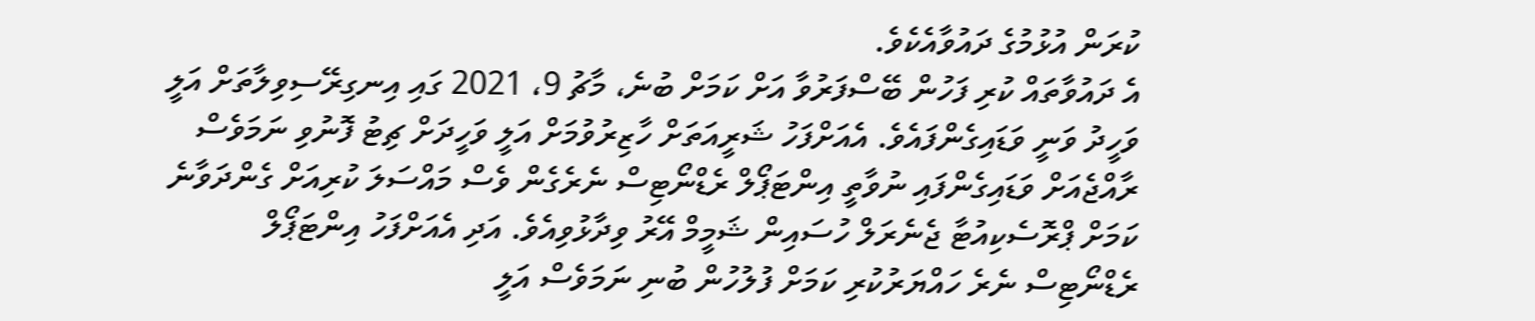ކުރަން އުޅުމުގެ ދައުވާއެކެވެ.
އެ ދައުވާތައް ކުރި ފަހުން ބޭސްފަރުވާ އަށް ކަމަށް ބުނެ، މާޗު 9، 2021 ގައި އިނގިރޭސިވިލާތަށް އަލީ ވަހީދު ވަނީ ވަޑައިގެންފައެވެ. އެއަށްފަހު ޝަރީއަތަށް ހާޒިރުވުމަށް އަލީ ވަހީދަށް ޗިޓު ފޮނުވި ނަމަވެސް ރާއްޖެއަށް ވަޑައިގެންފައި ނުވާތީ އިންޓަޕޯލް ރެޑްނޯޓިސް ނެރެގެން ވެސް މައްސަލަ ކުރިއަށް ގެންދަވާނެ ކަމަށް ޕްރޮސެކިއުޓާ ޖެނެރަލް ހުސައިން ޝަމީމް އޭރު ވިދާޅުވިއެވެ. އަދި އެއަށްފަހު އިންޓަޕޯލް ރެޑްނޯޓިސް ނެރެ ހައްޔަރުކުރި ކަމަށް ފުލުހުން ބުނި ނަމަވެސް އަލީ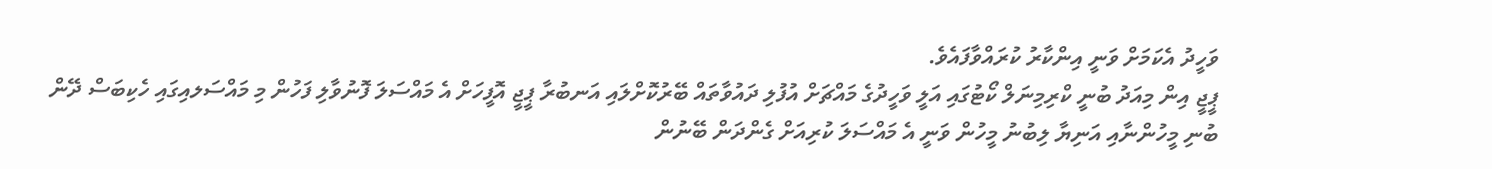ވަހީދު އެކަމަށް ވަނީ އިންކާރު ކުރައްވާފައެވެ.
ޕީޖީ އިން މިއަދު ބުނީ ކްރިމިނަލް ކޯޓުގައި އަލީ ވަހީދުގެ މައްޗަށް އުފުލި ދައުވާތައް ބޭރުކޮށްލައި އަނބުރާ ޕީޖީ އޮފީހަށް އެ މައްސަލަ ފޮނުވާލި ފަހުން މި މައްސަލއިގައި ހެކިބަސް ދޭން ބުނި މީހުންނާއި އަނިޔާ ލިބުނު މީހުން ވަނީ އެ މައްސަލަ ކުރިއަށް ގެންދަން ބޭނުން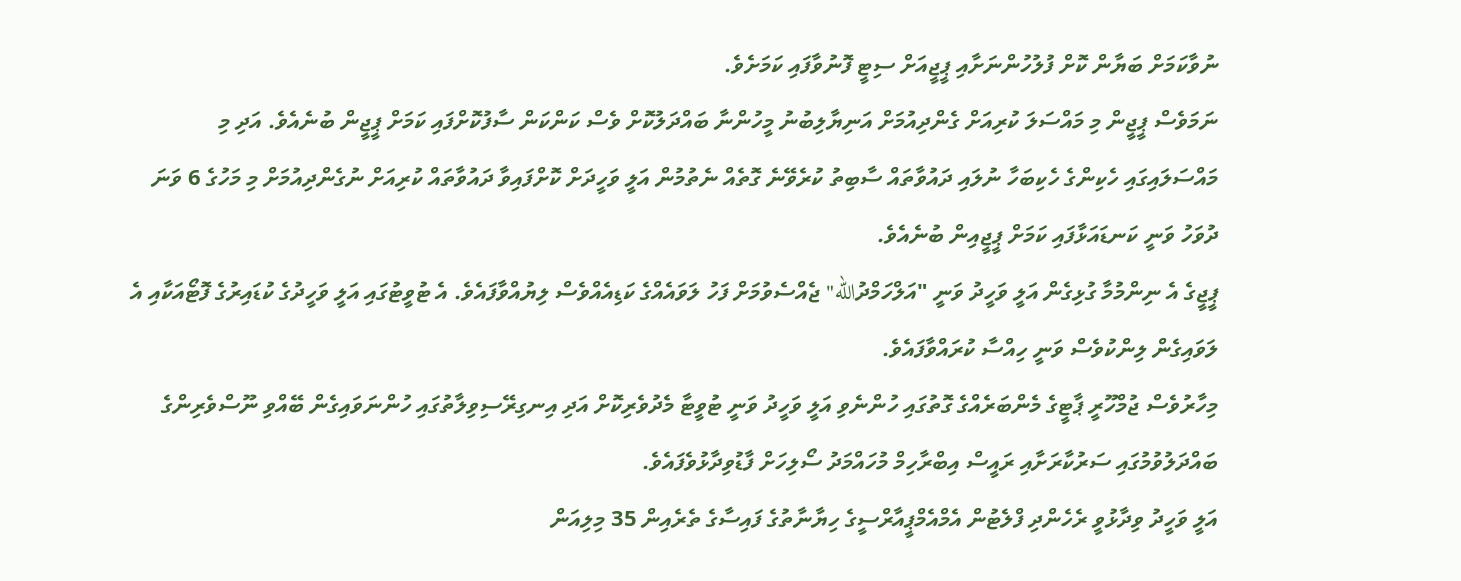ނުވާކަމަށް ބަޔާން ކޮށް ފުލުހުންނަށާއި ޕީޖީއަށް ސިޓީ ފޮނުވާފައި ކަމަށެވެ.
ނަމަވެސް ޕީޖީން މި މައްސަލަ ކުރިއަށް ގެންދިއުމަށް އަނިޔާލިބުނު މީހުންނާ ބައްދަލުކޮށް ވެސް ކަންކަން ސާފުކޮށްފައި ކަމަށް ޕީޖީން ބުނެއެވެ. އަދި މި މައްސަލައިގައި ހެކިންގެ ހެކިބަހާ ނުލައި ދައުވާތައް ސާބިތު ކުރެވޭނެ ގޮތެއް ނެތުމުން އަލީ ވަހީދަށް ކޮށްފައިވާ ދައުވާތައް ކުރިއަށް ނުގެންދިއުމަށް މި މަހުގެ 6 ވަނަ ދުވަހު ވަނީ ކަނޑައަޅާފައި ކަމަށް ޕީޖީއިން ބުނެއެވެ.
ޕީޖީގެ އެ ނިންމުމާ ގުޅިގެން އަލީ ވަހީދު ވަނީ "އަލްހަމްދުالله" ޖެއްސެވުމަށް ފަހު ލަވައެއްގެ ކަޑިއެއްވެސް ލިޔުއްވާފައެވެ. އެ ޓުވީޓުގައި އަލީ ވަހީދުގެ ކުޑައިރުގެ ފޮޓޯއަކާއި އެ ލަވައިގެން ލިންކުވެސް ވަނީ ހިއްސާ ކުރައްވާފައެވެ.
މިހާރުވެސް ޖުމްހޫރީ ޕާޓީގެ މެންބަރެއްގެ ގޮތުގައި ހުންނެވި އަލީ ވަހީދު ވަނީ ޓުވީޓާ މެދުވެރިކޮށް އަދި އިނގިރޭސިވިލާތުގައި ހުންނަވައިގެން ބޭއްވި ނޫސްވެރިންގެ ބައްދަލުވުމުގައި ސަރުކާރަށާއި ރައީސް އިބްރާހިމް މުހައްމަދު ސޯލިހަށް ފާޑުވިދާޅުވެފައެވެ.
އަލީ ވަހީދު ވިދާޅުވީ ރެހެންދި ފްލެޓުން އެމްއެމްޕީއާރްސީގެ ހިޔާނާތުގެ ފައިސާގެ ތެރެއިން 35 މިލިއަން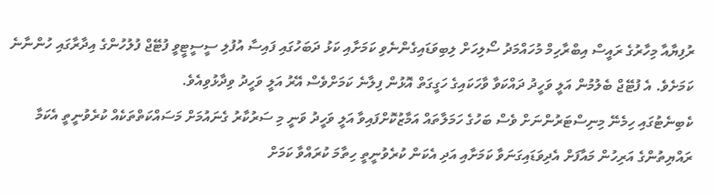ރުފިޔާއާ މިހާރުގެ ރައީސް އިބްރާހިމް މުހައްމަދު ސޯލިހަށް ލިބިވަޑައިގެންނެވި ކަމަށާއި ކަޅު ދަބަހުގައި ފައިސާ އުފުލި ސީސީޓީވީ ފުޓޭޖް ފުލުހުންގެ އިދާރާގައި ހުންނާނެ ކަމަށެވެ. އެ ފުޓޭޖް ބެލުމުން އަލީ ވަހީދު ދައްކަވާ ވާހަކައިގެ ހަގީގަތް އޮޅުން ފިލާނެ ކަމަށްވެސް އޭރު އަލީ ވަހީދު ވިދާޅުވިއެވެ.
ކެބިނެޓުގައި ހިމެނޭ މިނިސްޓަރުންނަށް ވެސް ބަހުގެ ހަމަލާތައް އަމާޒުކޮށްފައިވާ އަލީ ވަހީދު ވަނީ މި ސަރުކާރު ގެނައުމަށް މަސައްކަތްތަކެއް ކުރެވުނީތީ އެކަމާ ރައްޔިތުންގެ އަރިހުން މައާފަށް އެދިވަޑައިގަނަވާ ކަމަށާއި އަދި އެކަން ކުރެވުނީތީ ހިތާމަ ކުރައްވާ ކަމަށް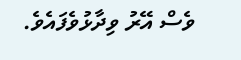ވެސް އޭރު ވިދާޅުވެފައެވެ.